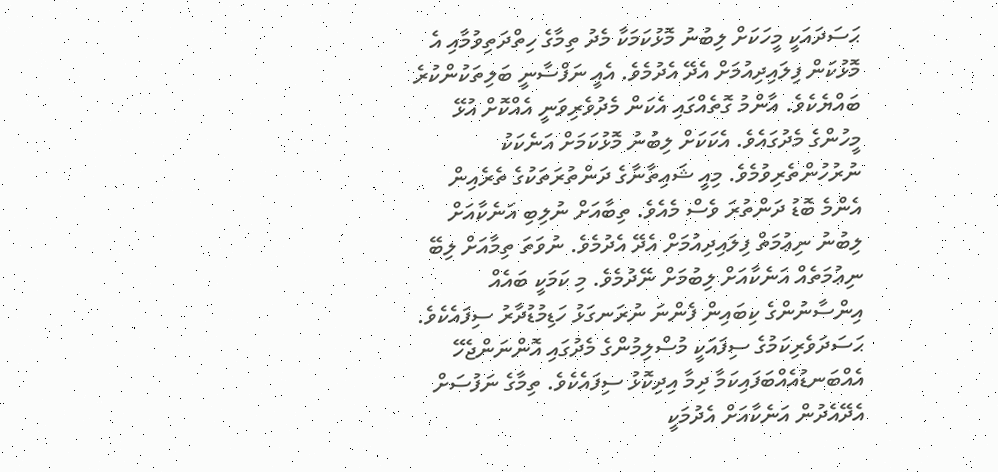ޙަސަދައަކީ މީހަކަށް ލިބުނު މޮޅުކަމަކާ މެދު ތިމާގެ ހިތްދަތިވުމާއި އެ މޮޅުކަން ފިލައިދިއުމަށް އެދޭ އެދުމެވެ. އެއީ ނަފްސާނީ ބަލިތަކުންކުރެ ބައްޔެކެވެ. އާންމު ގޮތެއްގައި އެކަން މެދުވެރިވަނީ އެއްކޮށް އުޅޭ މީހުންގެ މެދުގައެވެ. އެކަކަށް ލިބުނު މޮޅުކަމަށް އަނެކަކު ނުރުހުންތެރިވުމެވެ. މިއީ ޝައިތާނާގެ ދަންތުރަތަކުގެ ތެރެއިން އެންމެ ބޮޑު ދަންތުރަ ވެސް މެއެވެ. ތިބާއަށް ނުލިބި އަނެކާއަށް ލިބުނު ނިޢުމަތް ފިލައިދިއުމަށް އެދޭ އެދުމެވެ. ނުވަތަ ތިމާއަށް ލިބޭ ނިޢުމަތެއް އަނެކާއަށް ލިބުމަށް ނޭދުމެވެ. މި ކަމަކީ ބައެއް އިންސާނުންގެ ކިބައިން ފެންނަ ނުރަނގަޅު ހަޑިމުޑުދާރު ސިފައެކެވެ.
ޙަސަދަވެރިކަމުގެ ސިފައަކީ މުސްލިމުންގެ މެދުގައި އޮންނަންޖެހޭ އެއްބަނޑުއެއްބަފައިކަމާ ދިމާ އިދިކޮޅު ސިފައެކެވެ. ތިމާގެ ނަފުސަށް އެދޭއެދުން އަނެކާއަށް އެދުމަކީ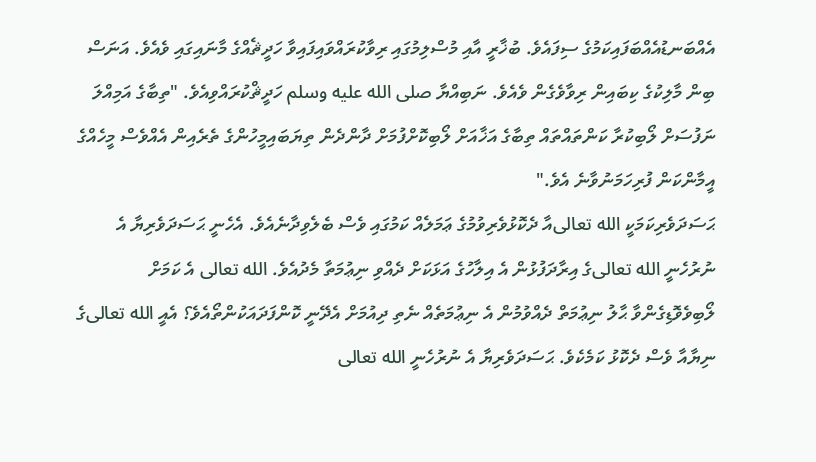އެއްބަނޑުއެއްބަފައިކަމުގެ ސިފައެވެ. ބުޚާރީ އާއި މުސްލިމުގައި ރިވާކުރައްވައިފައިވާ ހަދީޘެއްގެ މާނައިގައި ވެއެވެ. އަނަސް ބިން މާލިކުގެ ކިބައިން ރިވާވެގެން ވެއެވެ. ނަބިއްޔާ صلى الله عليه وسلم ހަދީޘްކުރައްވިއެވެ. "ތިބާގެ އަމިއްލަ ނަފުސަށް ލޯބިކުރާ ކަންތައްތައް ތިބާގެ އަޚާއަށް ލޯބިކޮށްފުމަށް ދާންދެން ތިޔަބައިމީހުންގެ ތެރެއިން އެއްވެސް މީހެއްގެ އީމާންކަން ފުރިހަމަނުވާނެ އެވެ."
ޙަސަދަވެރިކަމަކީ الله تعالیއާ ދެކޮޅުވެރިވުމުގެ ޢަމަލެއް ކަމުގައި ވެސް ބެލެވިދާނެއެވެ. އެހެނީ ޙަސަދަވެރިޔާ އެ ނުރުހެނީ الله تعالیގެ އިރާދަފުޅުން އެ އިލާހުގެ އަޅަކަށް ދެއްވި ނިޢުމަތާ މެދުއެވެ. الله تعالی އެ ކަމަށް ލޯބިވެވޮޑިގެންވާ ޙާލު ނިޢުމަތް ދެއްވުމުން އެ ނިޢުމަތެއް ނެތި ދިއުމަށް އެދޭނީ ކޮންފަދައަކުންތޯއެވެ؟ އެއީ الله تعالیގެ ނިޔާއާ ވެސް ދެކޮޅު ކަމެކެވެ. ޙަސަދަވެރިޔާ އެ ނުރުހެނީ الله تعالی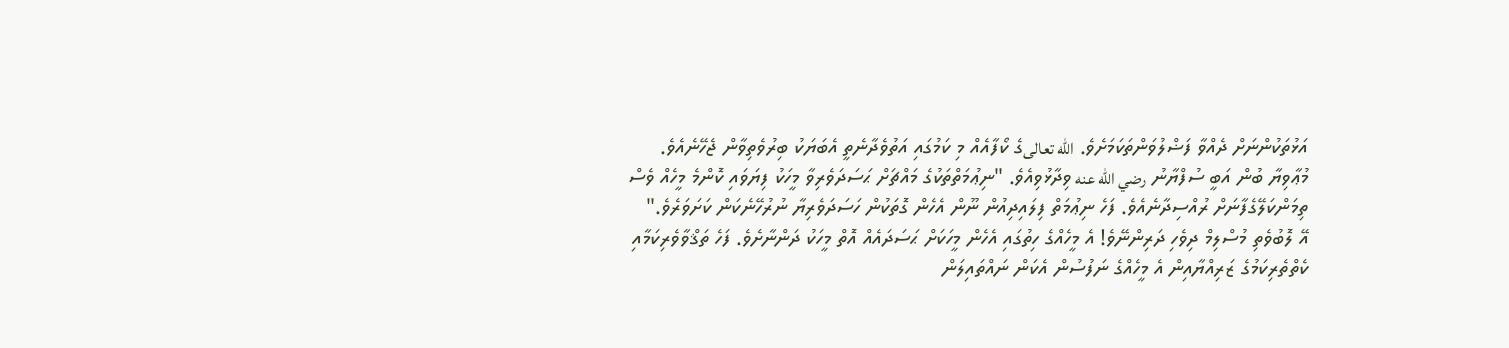އަޅުތަކުންނަށް ދެއްވާ ފަޟްލުވަންތަކަމަށެވެ. الله تعالیގެ ކޯފާއެއް މި ކަމުގައި އަތުވެދާނެތީ އެބަޔަކު ބިރުވެތިވާން ޖެހޭނެއެވެ.
މުޢާވިޔާ ބުން އަބީ ސުފްޔާނު رضي الله عنه ވިދާޅުވިއެވެ. "ނިޢުމަތްތަކުގެ މައްޗަށް ޙަސަދަވެރިވާ މީހަކު ފިޔަވައި ކޮންމެ މީހެއް ވެސް ތިމަންކަލޭގެފާނަށް ރުއްސިދާނެއެވެ. ފަހެ ނިޢުމަތް ފިލައިދިއުން ނޫން އެހެން ގޮތަކުން ހަސަދަވެރިޔާ ނުރުހޭނެކަން ކަށަވަރެވެ."
އޭ ލޮބުވެތި މުސްލިމް ދިވެހި ދަރިންނޭވެ! އެ މީހެއްގެ ހިތުގައި އެހެން މީހަކަށް ޙަސަދައެއް އޮތް މީހަކު ދަންނާށެވެ. ފަހެ ތަޤްވާވެރިކަމާއި ކެތްތެރިކަމުގެ ޒަރިއްޔާއިން އެ މީހެއްގެ ނަފުސުން އެކަން ނައްތައިލަން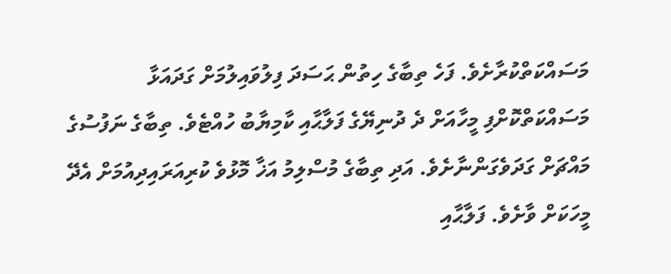މަސައްކަތްކުރާށެވެ. ފަހެ ތިބާގެ ހިތުން ޙަސަދަ ފިލުވައިލުމަށް ގަދައަޅާ މަސައްކަތްކޮށްފި މީހާއަށް ދެ ދުނިޔޭގެ ފަލާޙާއި ކާމިޔާބު ހުއްޓެވެ. ތިބާގެ ނަފުސުގެ މައްޗަށް ގަދަވެގަންނާށެވެ. އަދި ތިބާގެ މުސްލިމު އަޚާ މޮޅުވެ ކުރިއަރައިދިއުމަށް އެދޭ މީހަކަށް ވާށެވެ. ފަލާޙާއި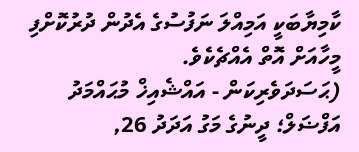ކާމިޔާބަކީ އަމިއްލަ ނަފުސުގެ އެދުން ދުރުކޮށްފި މީހާއަށް އޮތް އެއްޗެކެވެ.
(ޙަސަދަވެރިކަން - އައްޝެއިޚް މުޙައްމަދު އަފްޟަލް؛ ދީނުގެ މަގު އަދަދު 26,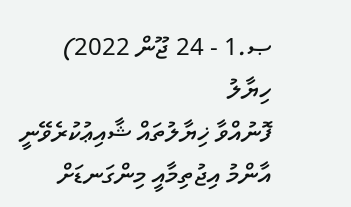ޞ.1 - 24 ޖޫން 2022)
ހިޔާލު
ފޮނުއްވާ ޚިޔާލުތައް ޝާއިޢުކުރެވޭނީ އާންމު އިޖުތިމާއީ މިންގަނޑަށް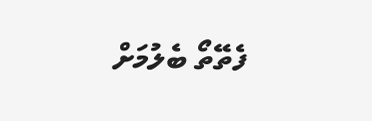ފެތޭތޯ ބެލުމަށް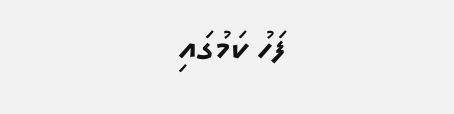ފަހު ކަމުގައި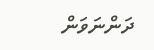ދަންނަވަން